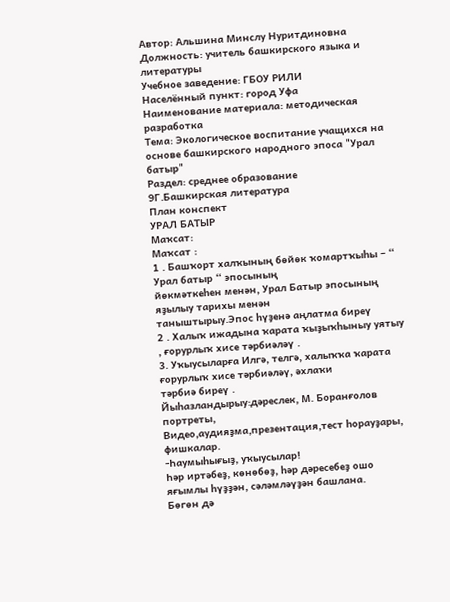Автор: Альшина Минслу Нуритдиновна
Должность: учитель башкирского языка и литературы
Учебное заведение: ГБОУ РИЛИ
Населённый пункт: город Уфа
Наименование материала: методическая разработка
Тема: Экологическое воспитание учащихся на основе башкирского народного эпоса "Урал батыр"
Раздел: среднее образование
9Г.Башкирская литература
План конспект
УРАЛ БАТЫР
Маҡсат:
Маҡсат :
1 . Башҡорт халҡының бөйөк ҡомартҡыһы – “ Урал батыр “ эпосының
йөкмәткеһен менән, Урал Батыр эпосының яҙылыу тарихы менән
таныштырыу.Эпос һүҙенә аңлатма биреү
2 . Халыҡ ижадына ҡарата ҡыҙыҡһыныу уятыу , ғорурлыҡ хисе тәрбиәләү .
3. Уҡыусыларға Илгә, телгә, халыҡҡа ҡарата ғорурлыҡ хисе тәрбиәләү, әхлаҡи
тәрбиә биреү .
Йыһазландырыу:дәреслек, М. Боранғолов портреты,
Видео,аудияҙма,презентация,тест һорауҙары, фишкалар.
-Һаумыһығыҙ, уҡыусылар!
Һәр иртәбеҙ, көнөбөҙ, һәр дәресебеҙ ошо яғымлы һүҙҙән, сәләмләүҙән башлана.
Бөгөн дә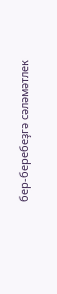бер-беребеҙгә сәләмәтлек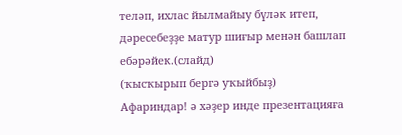теләп, ихлас йылмайыу бүләк итеп,
дәресебеҙҙе матур шиғыр менән башлап ебәрәйек.(слайд)
(ҡысҡырып бергә уҡыйбыҙ)
Афариндар! ә хәҙер инде презентацияға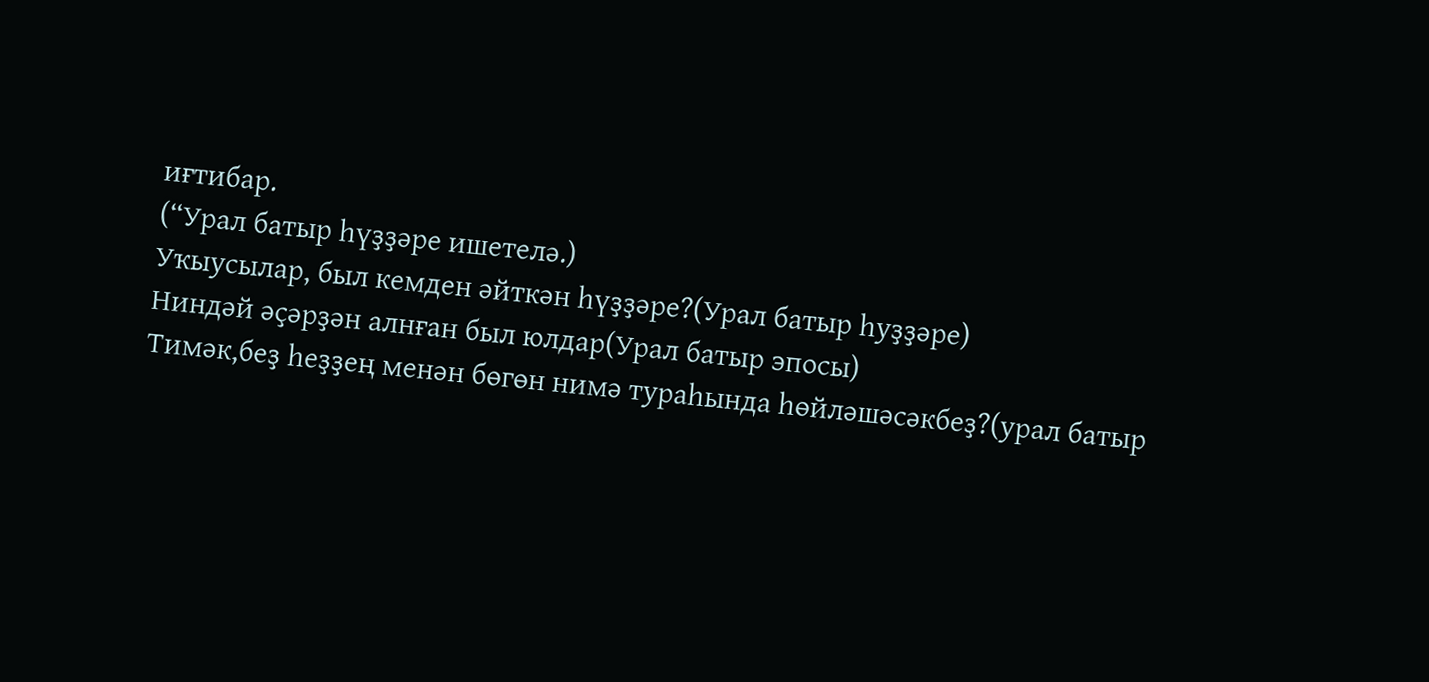иғтибар.
(“Урал батыр һүҙҙәре ишетелә.)
Уҡыусылар, был кемден әйткән һүҙҙәре?(Урал батыр һуҙҙәре)
Ниндәй әҫәрҙән алнған был юлдар(Урал батыр эпосы)
Тимәк,беҙ һеҙҙең менән бөгөн нимә тураһында һөйләшәсәкбеҙ?(урал батыр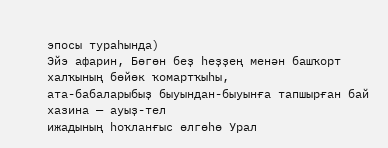эпосы тураһында)
Эйэ афарин, Бөгөн беҙ һеҙҙең менән башҡорт халҡының бөйөк ҡомартҡыһы,
ата-бабаларыбыҙ быуындан-быуынға тапшырған бай хазина — ауыҙ-тел
ижадының һоҡланғыс өлгөһө Урал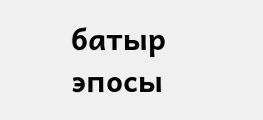батыр эпосы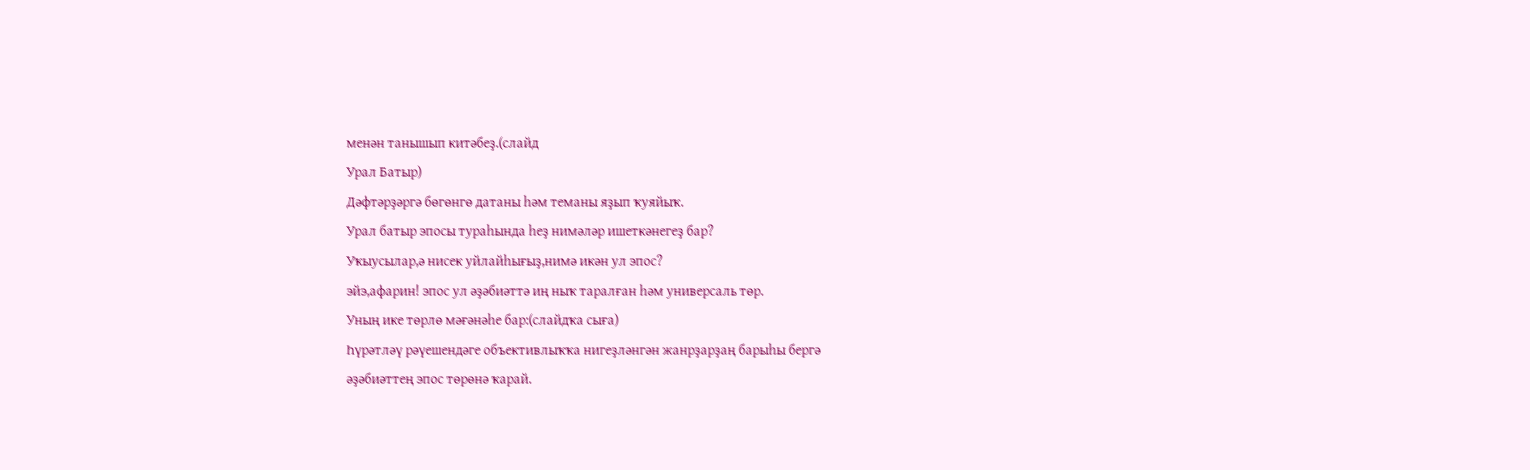менән танышып китәбеҙ.(слайд
Урал Батыр)
Дәфтәрҙәргә бөгөнгө датаны һәм теманы яҙып ҡуяйыҡ.
Урал батыр эпосы тураһында һеҙ нимәләр ишеткәнегеҙ бар?
Уҡыусылар,ә нисек уйлайһығыҙ,нимә икән ул эпос?
эйэ,афарин! эпос ул әҙәбиәттә иң ныҡ таралған һәм универсаль төр.
Уның ике төрлө мәғәнәһе бар:(слайдҡа сыға)
Һүрәтләү рәүешендәге объективлыҡҡа нигеҙләнгән жанрҙарҙаң барыһы бергә
әҙәбиәттең эпос төрөнә ҡарай.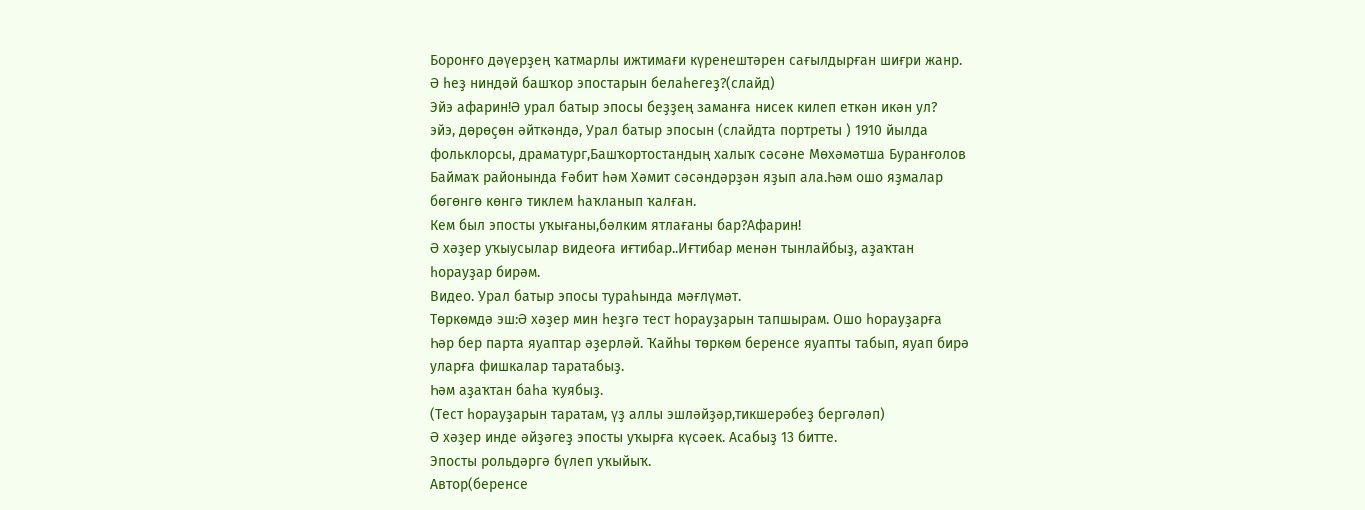Боронғо дәүерҙең ҡатмарлы ижтимағи күренештәрен сағылдырған шиғри жанр.
Ә һеҙ ниндәй башҡор эпостарын белаһегеҙ?(слайд)
Эйэ афарин!Ә урал батыр эпосы беҙҙең заманға нисек килеп еткән икән ул?
эйэ, дөрөҫөн әйткәндә, Урал батыр эпосын (слайдта портреты ) 1910 йылда
фольклорсы, драматург,Башҡортостандың халыҡ сәсәне Мөхәмәтша Буранғолов
Баймаҡ районында Ғәбит һәм Хәмит сәсәндәрҙән яҙып ала.Һәм ошо яҙмалар
бөгөнгө көнгә тиклем һаҡланып ҡалған.
Кем был эпосты уҡығаны,бәлким ятлағаны бар?Афарин!
Ә хәҙер уҡыусылар видеоға иғтибар..Иғтибар менән тынлайбыҙ, аҙаҡтан
һорауҙар бирәм.
Видео. Урал батыр эпосы тураһында мәғлүмәт.
Төркөмдә эш:Ә хәҙер мин һеҙгә тест һорауҙарын тапшырам. Ошо һорауҙарға
Һәр бер парта яуаптар әҙерләй. Ҡайһы төркөм беренсе яуапты табып, яуап бирә
уларға фишкалар таратабыҙ.
Һәм аҙаҡтан баһа ҡуябыҙ.
(Тест һорауҙарын таратам, үҙ аллы эшләйҙәр,тикшерәбеҙ бергәләп)
Ә хәҙер инде әйҙәгеҙ эпосты уҡырға күсәек. Асабыҙ 13 битте.
Эпосты рольдәргә бүлеп уҡыйыҡ.
Автор(беренсе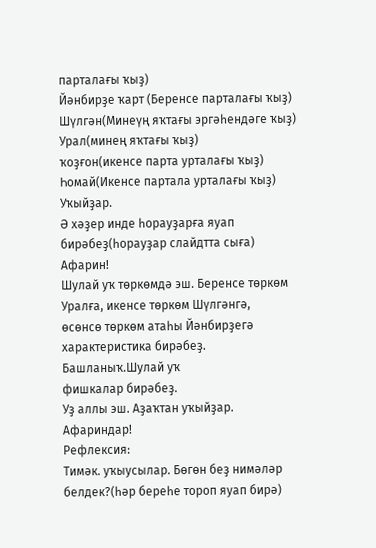парталағы ҡыҙ)
Йәнбирҙе ҡарт (Беренсе парталағы ҡыҙ)
Шүлгән(Минеүң яҡтағы эргәһендәге ҡыҙ)
Урал(минең яҡтағы ҡыҙ)
ҡоҙғон(икенсе парта урталағы ҡыҙ) Һомай(Икенсе партала урталағы ҡыҙ)
Уҡыйҙар.
Ә хәҙер инде һорауҙарға яуап бирәбеҙ(һорауҙар слайдтта сыға)
Афарин!
Шулай уҡ төркөмдә эш. Беренсе төркөм Уралға, икенсе төркөм Шүлгәнгә,
өсөнсө төркөм атаһы Йәнбирҙегә характеристика бирәбеҙ. Башланыҡ.Шулай уҡ
фишкалар бирәбеҙ.
Уҙ аллы эш. Аҙаҡтан уҡыйҙар.
Афариндар!
Рефлексия:
Тимәк. уҡыусылар. Бөгөн беҙ нимәләр белдек?(һәр береһе тороп яуап бирә)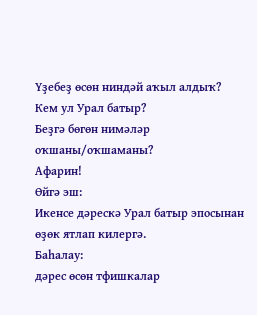Үҙебеҙ өсөн ниндәй аҡыл алдыҡ?
Кем ул Урал батыр?
Беҙгә бөгөн нимәләр оҡшаны/оҡшаманы?
Афарин!
Өйгә эш:
Икенсе дәрескә Урал батыр эпосынан өҙөк ятлап килергә.
Баһалау:
дәрес өсөн тфишкалар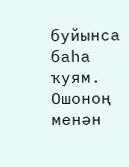буйынса баһа ҡуям.
Ошоноң менән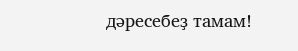дәресебеҙ тамам!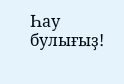Һау булығыҙ!